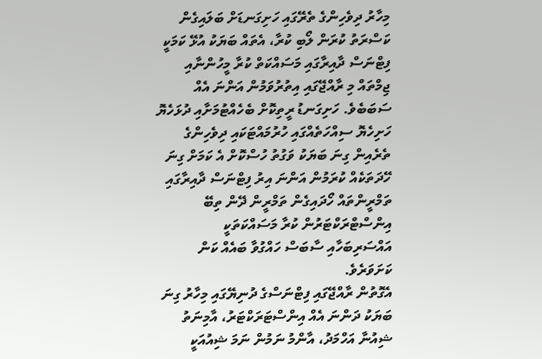މިހާރު ދިވެހިންގެ ތެރޭގައި ހަށިގަނޑަށް ބަލައިގެން ކަސްރަތު ކުރަން ލޯބި ކުރާ، އެތައް ބަޔަކު އުޅޭ ކަމަކީ ފިޓްނަސް ދާއިރާގައި މަސައްކަތް ކުރާ މީހުންނާއި ޖިމްތައް މި ރާއްޖޭގައި އިތުރުވަމުން އަންނަ އެއް ސަބަބެވެ. ހަށިގަނޑު ރީތިކޮށް ބެހެއްޓުމަށާއި ދުޅަހެޔޮ ހަށިހެޔޮ ސިއްހަތެއްގައި ހުރުމައްޓަކައި ދިވެހިންގެ ތެރެއިން ގިނަ ބަޔަކު ވަގުތު ހުސްކޮށް އެ ކަމަށް ގިނަ ހޭދަތަކެއް ކުރަމުން އަންނަ އިރު ފިޓްނަސް ދާއިރާގައި ތަމްރީންތައް ހޯދައިގެން ތަމްރީން ދޭން ތިބޭ އިންސްޓްރަކްޓަރުން ކުރާ މަސައްކަތަކީ އައްސަރިބަހާއި ސާބަސް ހައްގުވާ ބައެއް ކަން ކަށަވަރެވެ.
އެގޮތުން ރާއްޖޭގައި ފިޓްނަސްގެ ދުނިޔޭގައި މިހާރު ގިނަ ބަޔަކު ދަންނަ އެއް އިންސްޓަރަކްޓަރު، އާމިނަތު ޝިއުނާ އަހްމަދު، އާންމު ނަމުން ނަމަ ޝިއުއަކީ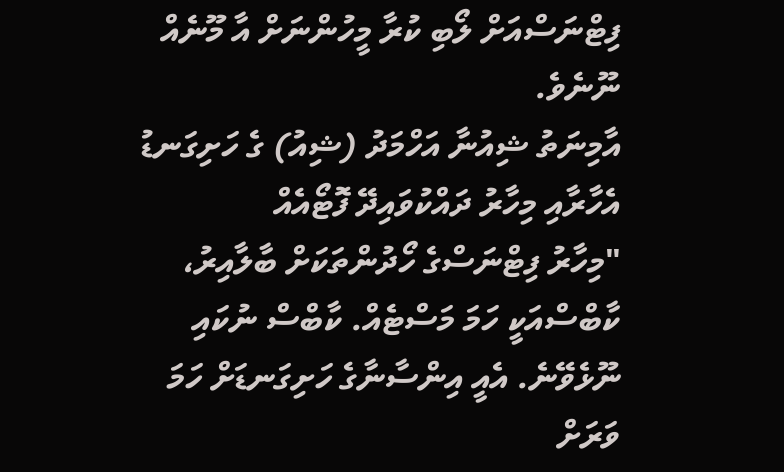ފިޓްނަސްއަށް ލޯބި ކުރާ މީހުންނަށް އާ މޫނެއް ނޫނެވެ.
އާމިނަތު ޝިއުނާ އަހްމަދު (ޝިއު) ގެ ހަށިގަނޑު އެހާރާއި މިހާރު ދައްކުވައިދޭ ފޮޓޯއެއް
"މިހާރު ފިޓްނަސްގެ ހޯދުންތަކަށް ބާލާއިރު، ކާބްސްއަކީ ހަމަ މަސްޓެއް. ކާބްސް ނުކައި ނޫޅެވޭނެ. އެއީ އިންސާނާގެ ހަށިގަނޑަށް ހަމަ ވަރަށް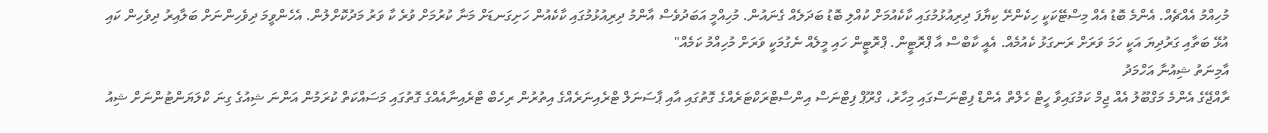މުހިއްމު އެއްޗެއް. އެންމެ ބޮޑު އެއް މިސްޓޭކަކީ ހިކެންށޭ ކިޔާފަ ދިރިއުޅުމުގައި ކާކެއުމަށް ކުއްލި ބޮޑު ބަދަލެއް ގެނައުން. މުހިއްމީ އަބަދުވެސް އާންމު ދިރިއުޅުމުގައި ކާކެއުން ހަށިގަނޑަށް މަނާ ކުރުމަށް ވުރެ ކާ ވަރު މަދުކޮށްލުން. އެހެންވީމަ ދިވެހިންނަށް ބަލާއިރު ދިވެހިން ކައި އުޅޭ ބަތާއި ގަރުދިޔަ އަކީ ހަމަ ވަރަށް ރަނގަޅު ކެއުމެއް. އެއީ ކާބްސް އާ ޕްރޮޓީން. ޕްރޮޓީން ހައި މީލެއް ނެގުމަކީ ވަރަށް މުހިއްމު ކަމެއް"
އާމިނަތު ޝިއުނާ އަހްމަދު
ރާއްޖޭގެ އެންމެ މަގްބޫލު އެއް ޖިމް ކަމުގައިވާ ހީޓް ހެލްތް އެންޑް ފިޓްނަސްގައި މިހާރު، ގްރޫޕް ފިޓްނަސް އިންސްޓްރަކްޓަރެއްގެ ގޮތުގައި އާއި ޕާސަނަލް ޓްރެއިނަރެއްގެ އިތުރުން ރިހެބް ޓްރެއިނާއެއްގެ ގޮތުގައި މަސައްކަތް ކުރަމުން އަންނަ ޝިއުގެ ގިނަ ކްލަޔަންޓުންނަށް ޝިއު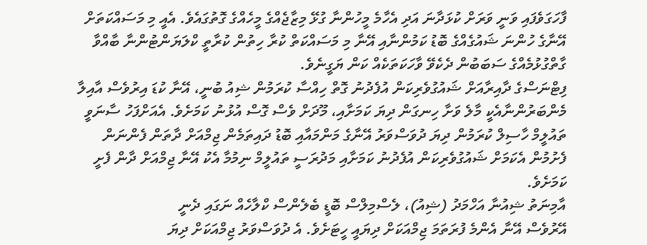ފާހަގަވެފައި ވަނީ ވަރަށް ކުޅަދާނަ އަދި އެހާމެ މީހުންނާ ގުޅޭ މިޒާޖެއްގެ މީހެއްގެ ގޮތުގައެވެ. އެއީ މި މަސައްކަތަށް އޭނާގެ ހުންނަ ޝައުގެއްގެ ބޮޑު ކަމުންނާއި އޭނާ މި މަސައްކަތް ކުރާ ހިތުން ކުރާތީ ކްލަޔަންޓުންނާ ބާއްވާ ގާތްގުޅުމެއްގެ ސަބަބުން ދެކެވޭ ވާހަކަތަކެއް ކަން ޔަގީނެވެ.
ފިޓްނަސްގެ ދާއިރާއަށް ޝައުގުވެރިކަން އުފެދުނު ގޮތް ހިއްސާ ކުރަމުން ޝިއު ބުނީ، އޭނާ ކުޑަ އިރުވެސް އާއިލާ މެންބަރުންނާއެކީ މާލެ ވަށާ ހިނގަން ދިޔަ ކަމަށާއި، މޫދަށް ވެސް ގޮސް އުޅުނު ކަމަށެވެ. އެއަށްފަހު ސާނަވީ ތައުލީމް ހާސިލް ކުރަމުން ދިޔަ ދުވަސްވަރު އޭނާގެ މަންމައާއި ބޮޑު ދައިތަމެން ޖިމްއަށް ދާތަން ފެންނަން ފެށުމުން އެކަމަށް ޝައުގުވެރިކަން އުފެދުނު ކަމަށާއި މަދުރަސީ ތައުލީމް ނިމުމާ އެކު އޭނާ ޖިމްއަށް ދާން ފެށީ ކަމަށެވެ.
އާމިނަތު ޝިއުނާ އަހްމަދު (ޝިއު)، ލެސްމިލްސް ބޮޑީ ބެލެންސް ކްލާހެއް ނަގައި ދެނީ
އޭރުވެސް އޭނާ އެންމެ ފުރަތަމަ ޖިމްއަކަށް ދިޔައީ ހީޓަށެވެ. އެ ދުވަސްވަރު ޖިމްއަކަށް ދިޔަ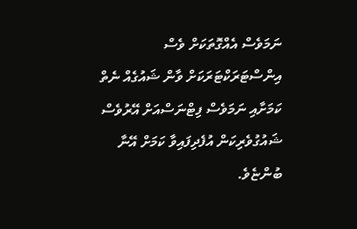ނަމަވެސް އެއްގޮތަކަށް ވެސް އިންސްޓަރަކްޓަރަކަށް ވާން ޝައުގެއް ނެތް ކަމަށާއި ނަމަވެސް ފިޓްނަސްއަށް އޭރުވެސް ޝައުގުވެރިކަން އުފެދިފައިވާ ކަމަށް އޭނާ ބުންޏެވެ.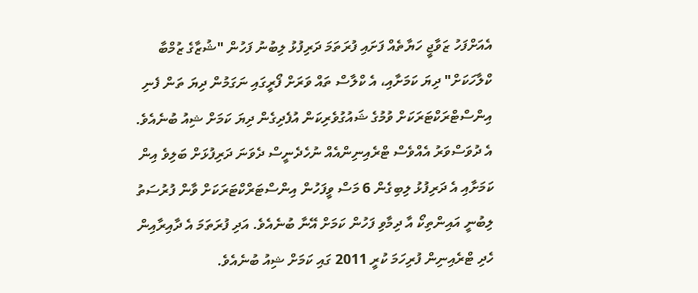އެއަށްފަހު ޒަވާޖީ ހަޔާތެއް ފަށައި ފުރަތަމަ ދަރިފުޅު ލިބުނު ފަހުން "ޝުޒާގެ ޒުމްބާ ކްލާހަކަށް" ދިޔަ ކަމަށާއި، އެ ކްލާސް ތައް ވަރަށް ފޯރީގައި ނަގަމުން ދިޔަ ތަން ފެނި އިންސްޓްރަކްޓަރަކަށް ވުމުގެ ޝައުގުވެރިކަން އުފެދިގެން ދިޔަ ކަމަށް ޝިއު ބުނެއެވެ. އެ ދުވަސްވަރު އެއްވެސް ޓްރެއިނިންއެއް ނުހެދެނީސް ދެވަނަ ދަރިފުޅަށް ބަލިވެ އިން ކަމަށާއި އެ ދަރިފުޅު ލިބިގެން 6 މަސް ވީފަހުން އިންސްޓަރްކްޓަރަކަށް ވާން ފުރުސަތު ލިބުނީ އައިންތިކޯ އާ ދިމާވި ފަހުން ކަމަށް އޭނާ ބުނެއެވެ. އަދި ފުރަތަމަ އެ ދާއިރާއިން ހެދި ޓްރެއިނިން ފުރިހަމަ ކުރީ 2011 ގައި ކަމަށް ޝިއު ބުނެއެވެ.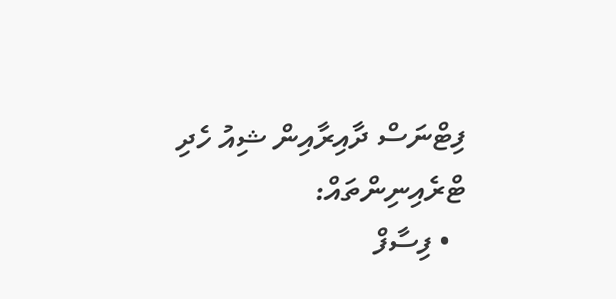ފިޓްނަސް ދާއިރާއިން ޝިއު ހެދި ޓްރެއިނިންތައް:
  • ފިސާފް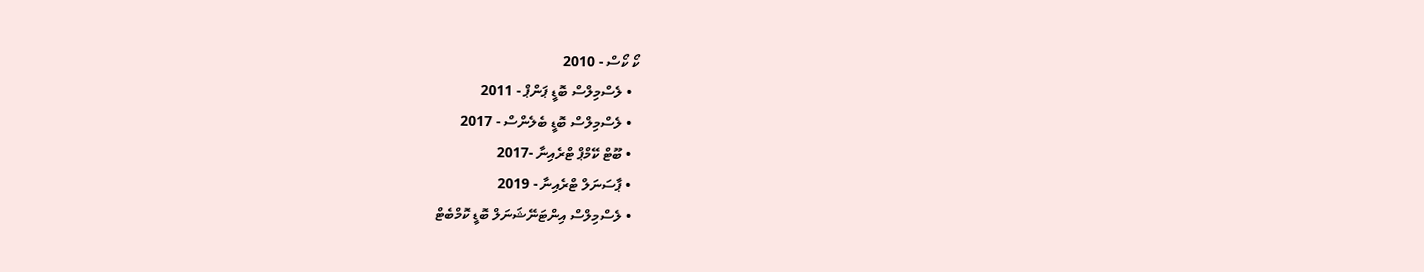ކޯ ކޯސް - 2010
  • ލެސްމިލްސް ބޮޑީ ޕަންޕް - 2011
  • ލެސްމިލްސް ބޮޑީ ބެލެންސް - 2017
  • ބޫޓް ކޭމްޕް ޓްރެއިނާ -2017
  • ޕާސަނަލް ޓްރެއިނާ - 2019
  • ލެސްމިލްސް އިންޓަނޭޝަނަލް ބޮޑީ ކޮމްބެޓް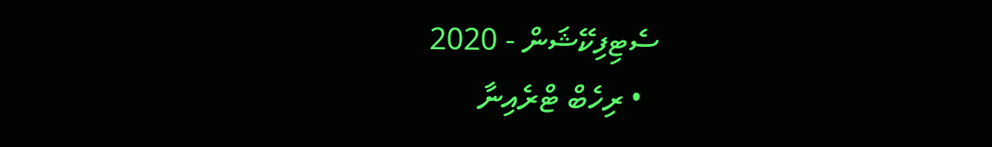ސެޓިފިކޭޝަން - 2020
  • ރިހެބް ޓްރެއިނާ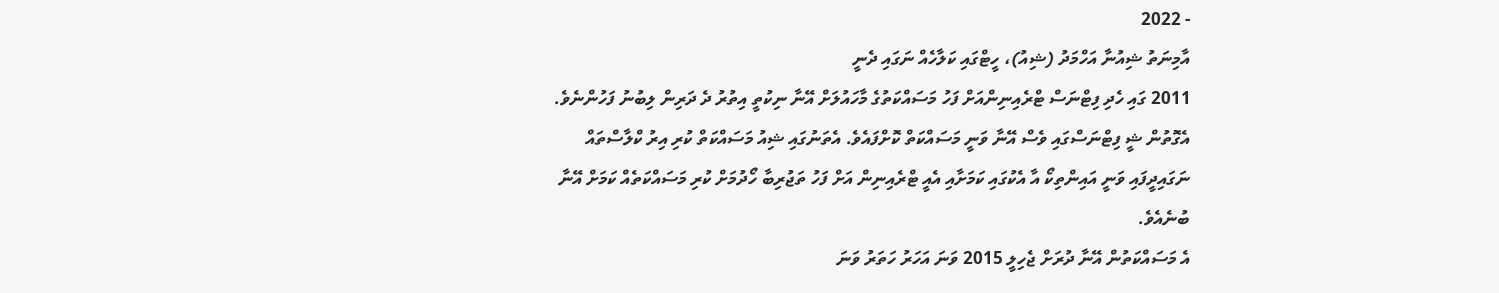- 2022
އާމިނަތު ޝިއުނާ އަހްމަދު (ޝިއު)، ހީޓްގައި ކަލާހެއް ނަގައި ދެނީ
2011 ގައި ހެދި ފިޓްނަސް ޓްރެއިނިންއަށް ފަހު މަސައްކަތުގެ މާހައުލަށް އޭނާ ނިކުތީ އިތުރު ދެ ދަރިން ލިބުނު ފަހުންނެވެ. އެގޮތުން ޝީ ފިޓްނަސްގައި ވެސް އޭނާ ވަނީ މަސައްކަތް ކޮށްފައެވެ. އެތަނުގައި ޝިއު މަސައްކަތް ކުރި އިރު ކްލާސްތައް ނަގައިދީފައި ވަނީ އައިންތިކޯ އާ އެކުގައި ކަމަށާއި އެއީ ޓްރެއިނިން އަށް ފަހު ތަޖުރިބާ ހޯދުމަށް ކުރި މަސައްކަތެއް ކަމަށް އޭނާ ބުނެއެވެ.
އެ މަސައްކަތުން އޭނާ ދުރަށް ޖެހިލީ 2015 ވަނަ އަހަރު ހަތަރު ވަނަ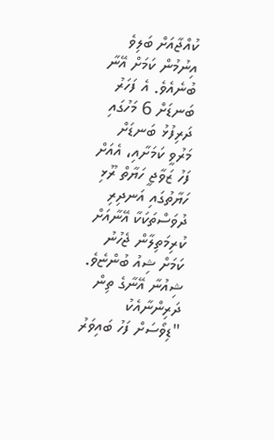ކުއްޖާއަށް ބަލިވެ އިނުމުން ކަމަށް އޭނާ ބުނެއެވެ. އެ ފަހަރު ބަނޑަށް 6 މަހުގައި ދަރިފުޅު ބަނޑަށް މަރުވީ ކަމަށާއި، އެއަށް ފަހު ޒަވާޖީ ހަޔާތް ރޫޅި ހަޔާތުގައި އަނދިރި ދުވަސްތަކަކާ އޭނާއަށް ކުރިމަތިލާން ޖެހުނު ކަމަށް ޝިއު ބުންޏެވެ.
ޝިއުނާ އޭނާގެ ތިން ދަރިންނާއެކު
"ޑިވޯސަށް ފަހު ބައިވަރު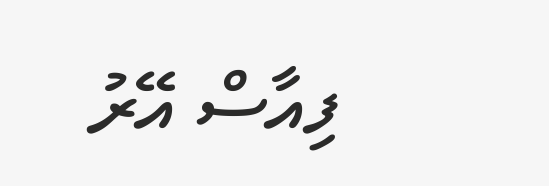ފިއާސް އޭރު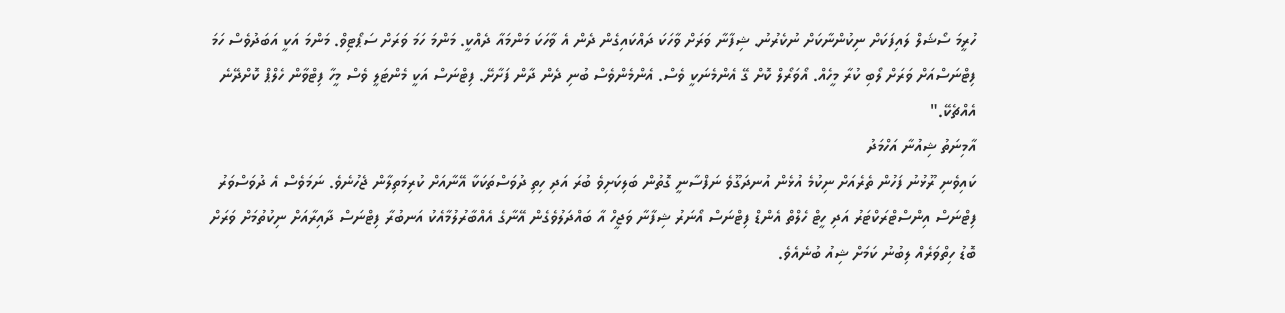ހުރީމަ ސޯޝަލް ލައިފަކަށް ނިކުންނާކަށް ނުކެރުނު. ޝިފާނާ ވަރަށް ވާހަކަ ދައްކައިގެން ދެން އެ ވާހަކަ މަންމައާ ދެއްކީ. މަންމަ ހަމަ ވަރަށް ސަޕޯޓިވް. މަންމަ އަކީ އަބަދުވެސް ހަމަ ފިޓްނަސްއަށް ވަރަށް ލޯބި ކުރާ މީހެއް. އޯވަރޯލް ކޮށް ގޭ އެންމެނަކީ ވެސް. އެންމެންވެސް ބުނި ދެން ދާން ފަށާށޭ. ފިޓްނަސް އަކީ މެންޓަލީ ވެސް މީހާ ފިޓްވާން ހެލްޕް ކޮށްދޭނެ އެއްޗެކޭ."
އާމިނަތު ޝިއުނާ އަހްމަދު
ކައިވެނި ރޫޅުނު ފަހުން ތެރެއަށް ނިކުމެ އުޅެން އުނދަގޫވެ ނަފްސާނީ ގޮތުން ބަލިކަށިވެ ބުރަ އަދި ހިތި ދުވަސްތަކަކާ އޭނާއަށް ކުރިމަތިލާން ޖެހުނެވެ. ނަމަވެސް އެ ދުވަސްވަރު ފިޓްނަސް އިންސްޓްރަކްޓަރު އަދި ހީޓް ހެލްތް އެންޑް ފިޓްނަސް އޯނަރު ޝިފާނާ ވަޖީހް އާ ބައްދަލުވެގެން އޭނާގެ އެއްބާރުލުމާއެކު އަނބުރާ ފިޓްނަސް ދާއިރާއަށް ނިކުތުމަށް ވަރަށް ބޮޑު ހިތްވަރެއް ލިބުނު ކަމަށް ޝިއު ބުނެއެވެ.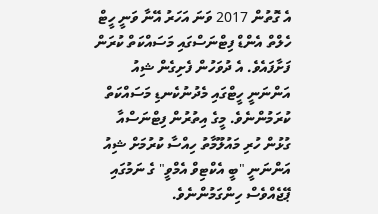އެ ގޮތުން 2017 ވަނަ އަހަރު އޭނާ ވަނީ ހީޓް ހެލްތް އެންޑް ފިޓްނަސްގައި މަސައްކަތް ކުރަން ފަށާފައެވެ. އެ ދުވަހުން ފެށިގެން ޝިއު އަންނަނީ ހީޓްގައި މެދުނުކެނޑި މަސައްކަތް ކުރަމުންނެވެ. މީގެ އިތުރުން ފިޓްނަސްއާ ގުޅުން ހުރި މައުލޫމާތު ހިއްސާ ކުރުމަށް ޝިއު އަންނަނީ "ބީ އެކްޓިވް އެމްވީ" ގެ ނަމުގައި ޕޭޖެއްވެސް ހިންގަމުންނެވެ.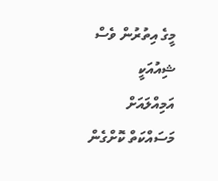މީގެ އިތުރުން ވެސް ޝިއުއަކީ އަމިއްލައަށް މަސައްކަތް ކޮށްގެން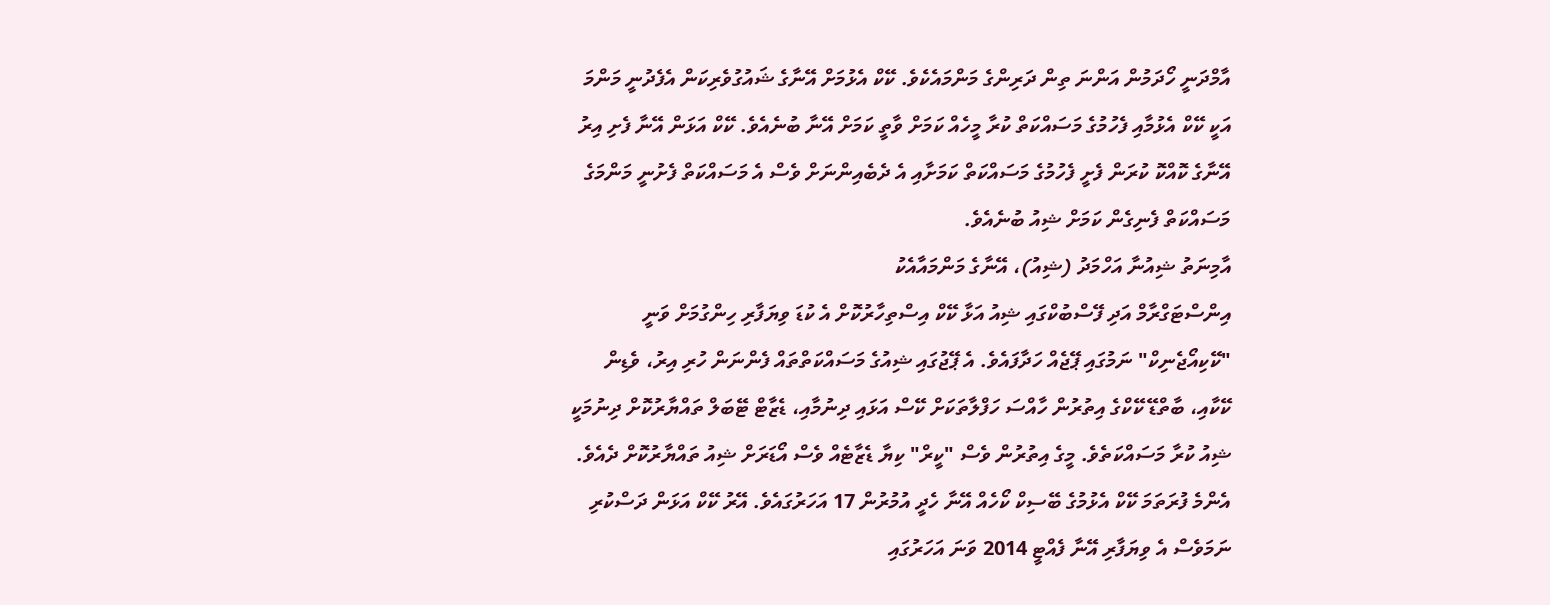އާމްދަނީ ހޯދަމުން އަންނަ ތިން ދަރިންގެ މަންމައެކެވެ. ކޭކް އެޅުމަށް އޭނާގެ ޝައުގުވެރިކަން އެފެދުނީ މަންމަ އަކީ ކޭކް އެޅުމާއި ފެހުމުގެ މަސައްކަތް ކުރާ މީހެއް ކަމަށް ވާތީ ކަމަށް އޭނާ ބުނެއެވެ. ކޭކް އަޅަން އޭނާ ފެށި އިރު އޭނާގެ ކޮއްކޮ ކުރަން ފެށީ ފެހުމުގެ މަސައްކަތް ކަމަށާއި އެ ދެބެއިންނަށް ވެސް އެ މަސައްކަތް ފެށުނީ މަންމަގެ މަސައްކަތް ފެނިގެން ކަމަށް ޝިއު ބުނެއެވެ.
އާމިނަތު ޝިއުނާ އަހްމަދު (ޝިއު)، އޭނާގެ މަންމައާއެކު
އިންސްޓަގްރާމް އަދި ފޭސްބުކްގައި ޝިއު އަޅާ ކޭކް އިސްތިހާރުކޮށް އެ ކުޑަ ވިޔަފާރި ހިންގުމަށް ވަނީ "ކޭކިއޯޖެނިކް" ނަމުގައި ޕޭޖެއް ހަދާފައެވެ. އެ ޕޭޖުގައި ޝިއުގެ މަސައްކަތްތައް ފެންނަން ހުރި އިރު، ވެޑިން ކޭކާއި، ބާތްޑޭ ކޭކްގެ އިތުރުން ހާއްސަ ހަފްލާތަކަށް ކޭސް އަޅައި ދިނުމާއި، ޑެޒާޓް ޓޭބަލް ތައްޔާރުކޮށް ދިނުމަކީ ޝިއު ކުރާ މަސައްކަތެވެ. މީގެ އިތުރުން ވެސް "ކީރް" ކިޔާ ޑެޒާޓެއް ވެސް އޯޑަރަށް ޝިއު ތައްޔާރުކޮށް ދެއެވެ.
އެންމެ ފުރަތަމަ ކޭކް އެޅުމުގެ ބޭސިކް ކޯހެއް އޭނާ ހެދީ އުމުރުން 17 އަހަރުގައެވެ. އޭރު ކޭކް އަޅަން ދަސްކުރި ނަމަވެސް އެ ވިޔަފާރި އޭނާ ފެއްޓީ 2014 ވަނަ އަހަރުގައި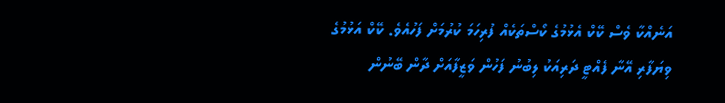އަނެއްކާ ވެސް ކޭކް އެޅުމުގެ ކޯސްތަކެއް ފުރިހަމަ ކުރުމަށް ފަހުއެވެ. ކޭކް އަޅުމުގެ ވިޔަފާރި އޭނާ ފެއްޓީ ދަރިއަކު ލިބުނު ފަހުން ވަޒީފާއަށް ދާން ބޭނުން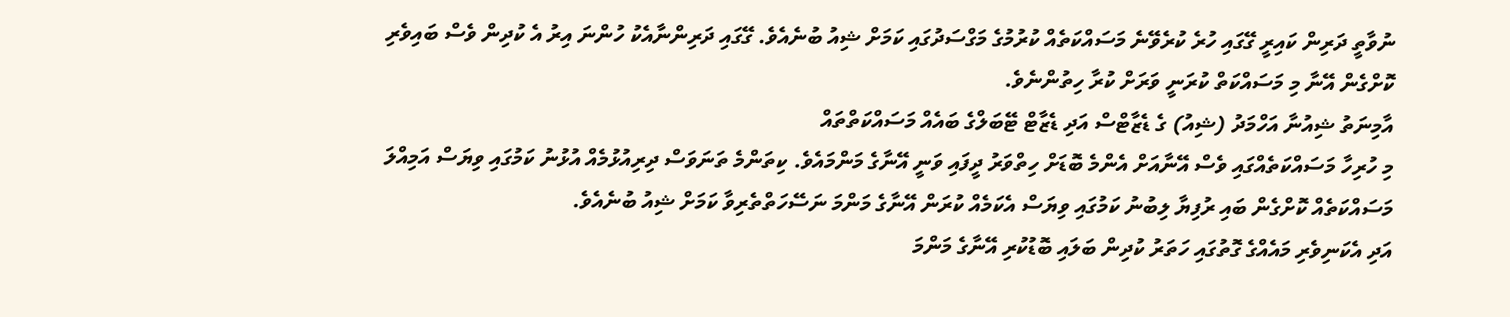ނުވާތީ ދަރިން ކައިރީ ގޭގައި ހުރެ ކުރެވޭނެ މަސައްކަތެއް ކުރުމުގެ މަގްސަދުގައި ކަމަށް ޝިއު ބުނެއެވެ. ގޭގައި ދަރިންނާއެކު ހުންނަ އިރު އެ ކުދިން ވެސް ބައިވެރި ކޮށްގެން އޭނާ މި މަސައްކަތް ކުރަނީ ވަރަށް ކުރާ ހިތުންނެވެ.
އާމިނަތު ޝިއުނާ އަހްމަދު (ޝިއު) ގެ ޑެޒާޓްސް އަދި ޑެޒާޓް ޓޭބަލްގެ ބައެއް މަސައްކަތްތައް
މި ހުރިހާ މަސައްކަތެއްގައި ވެސް އޭނާއަށް އެންމެ ބޮޑަށް ހިތްވަރު ދީފައި ވަނީ އޭނާގެ މަންމައެވެ. ކިތަންމެ ތަނަވަސް ދިރިއުޅުމެއް އުޅުނު ކަމުގައި ވިޔަސް އަމިއްލަ މަސައްކަތެއް ކޮށްގެން ބައި ރުފިޔާ ލިބުނު ކަމުގައި ވިޔަސް އެކަމެއް ކުރަން އޭނާގެ މަންމަ ނަސޭހަތްތެރިވާ ކަމަށް ޝިއު ބުނެއެވެ.
އަދި އެކަނިވެރި މައެއްގެ ގޮތުގައި ހަތަރު ކުދިން ބަލައި ބޮޑުކުރި އޭނާގެ މަންމަ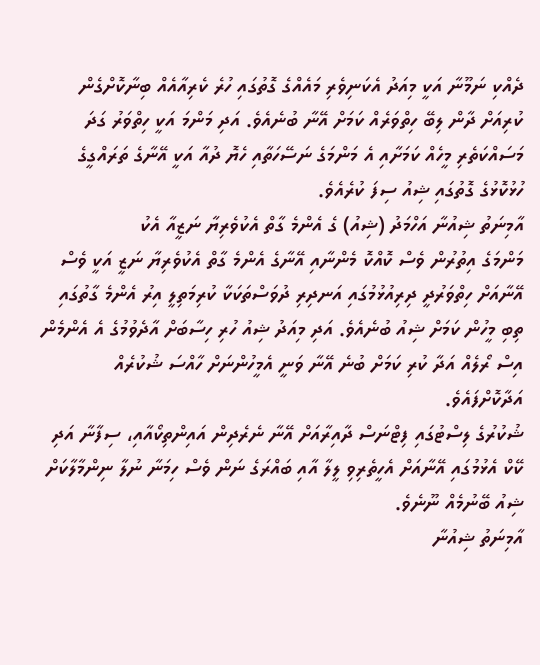ދެއްކި ނަމޫނާ އަކީ މިއަދު އެކަނިވެރި މައެއްގެ ގޮތުގައި ހުރެ ކެރިއާއެއް ބިނާކޮށްގެން ކުރިއަށް ދާން ލިބޭ ހިތްވަރެއް ކަމަށް އޭނާ ބުނެއެވެ. އަދި މަންމަ އަކީ ހިތްވަރު ގަދަ މަސައްކަތެރި މީހެއް ކަމަށާއި އެ މަންމަގެ ނަސޭހަތާއި ހެޔޮ ދުއާ އަކީ އޭނާގެ ތަރައްގީގެ ހުޅުކޮޅުގެ ގޮތުގައި ޝިއު ސިފަ ކުރެއެވެ.
އާމިނަތު ޝިއުނާ އަހްމަދު (ޝިއު) ގެ އެންމެ ގާތް އެކުވެރިޔާ ނަޒީއާ އެކު
މަންމަގެ އިތުރުން ވެސް ކޮއްކޮ މެންނާއި އޭނާގެ އެންމެ ގާތް އެކުވެރިޔާ ނަޒީ އަކީ ވެސް އޭނާއަށް ހިތްވަރުދީ ދިރިއުޅުމުގައި އަނދިރި ދުވަސްތަކަކާ ކުރިމަތިލީ އިރު އެންމެ ގާތުގައި ތިބި މީހުން ކަމަށް ޝިއު ބުނެއެވެ. އަދި މިއަދު ޝިއު ހުރި ހިސާބަށް އާދެވުމުގެ އެ އެންމެން އިސް ރޯލެއް އަދާ ކުރި ކަމަށް ބުނެ އޭނާ ވަނީ އެމީހުންނަށް ހާއްސަ ޝުކުރެއް އަދާކޮށްފައެވެ.
ޝުކުރުގެ ލިސްޓުގައި ފިޓްނަސް ދާއިރާއަށް އޭނާ ނެރެދިން އައިންތިކޯއާއި، ސިފާނާ އަދި ކޭކް އެޅުމުގައި އޭނާއަށް އެހީތެރިވި ލީލާ އާއި ބައްރަގެ ނަން ވެސް ހިމަނާ ނުލާ ނިންމާލާކަށް ޝިއު ބޭނުމެއް ނޫނެވެ.
އާމިނަތު ޝިއުނާ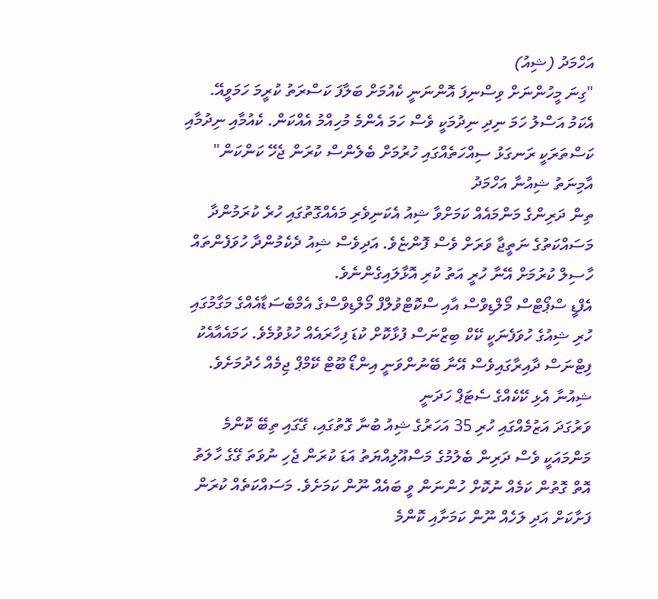އަހްމަދު (ޝިއު)
"ގިނަ މީހުންނަށް ވިސްނިފަ އޮންނަނީ ކެއުމަށް ބަލާފަ ކަސްރަތު ކުރީމަ ހަމަވީއޭ. އެކަމު އަސްލު ހަމަ ނިދި ނިދުމަކީ ވެސް ހަމަ އެންމެ މުހިއްމު އެއްކަން. ކެއުމާއި ނިދުމާއި ކަސްތަރަކީ ރަނގަޅު ސިއްހަތެއްގައި ހުރުމަށް ބެލެންސް ކުރަން ޖެހޭ ކަންކަން"
އާމިނަތު ޝިއުނާ އަހްމަދު
ތިން ދަރިންގެ މަންމައެއް ކަމަށްވާ ޝިއު އެކަނިވެރި މައެއްގޮތުގައި ހުރެ ކުރަމުންދާ މަސައްކަތުގެ ނަތީޖާ ވަރަށް ވެސް ފޮންޏެވެ. އަދިވެސް ޝިއު ދެކެމުންދާ ހުވަފެންތައް ހާސިލް ކުރުމަށް އޭނާ ހުރީ އަތު ކުރި އޮޅާލައިގެންނެވެ.
އެފްޑީ ސްޕޯޓްސް މޯލްޑިވްސް އާއި ސްކޮޓްވުލްފް މޯލްޑިވްސްގެ އެމްބެސަޑާއެއްގެ މަގާމުގައި ހުރި ޝިއުގެ ހުވަފެނަކީ ކޭކް ބިޒްނަސް ފުޅާކޮށް ކުޑަ ފިހާރައެއް ހުޅުވުމެވެ. ހަމައެއާއެކު ފިޓްނަސް ދާއިރާގައިވެސް އޭނާ ބޭނުންވަނީ އިންޑޯ ބޫޓް ކޭމްޕް ޖިމެއް ހެދުމަށެވެ.
ޝިއުނާ އެޅި ކޭކެއްގެ ސެޓަޕް ހަދަނީ
ވަރުގަދަ އަޒުމެއްގައި ހުރި 35 އަހަރުގެ ޝިއު ބުނާ ގޮތުގައި، ގޭގައި ތިބޭ ކޮންމެ މަންމައަކީ ވެސް ދަރިން ބެލުމުގެ މަސްއޫލިއްޔަތު އަޑަ ކުރަން ޖެހި ނުވަތަ ގޭގެ ހާލަތު އޮތް ގޮތުން ކަމެއް ނުކޮށް ހުންނަން ވީ ބައެއް ނޫން ކަމަށެވެ. މަސައްކަތެއް ކުރަން ފަށާކަށް އަދި ލަހެއް ނޫން ކަމަށާއި ކޮންމެ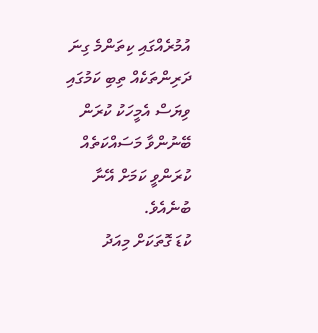އުމުރެއްގައި ކިތަންމެ ގިނަ ދަރިންތަކެއް ތިބި ކަމުގައި ވިޔަސް އެމީހަކު ކުރަން ބޭނުންވާ މަސައްކަތެއް ކުރަންވީ ކަމަށް އޭނާ ބުނެއެވެ.
ކުޑަ ގޮތަކަށް މިއަދު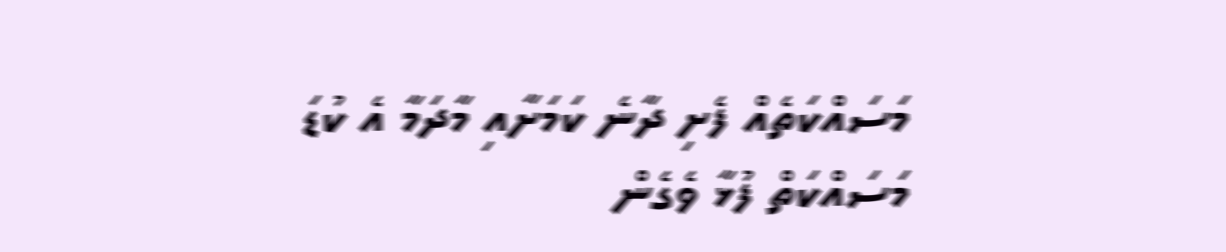މަސައްކަތެއް ފެށި ދާނެ ކަމަށާއި މާދަމާ އެ ކުޑަ މަސައްކަތް ފުޅާ ވެގެން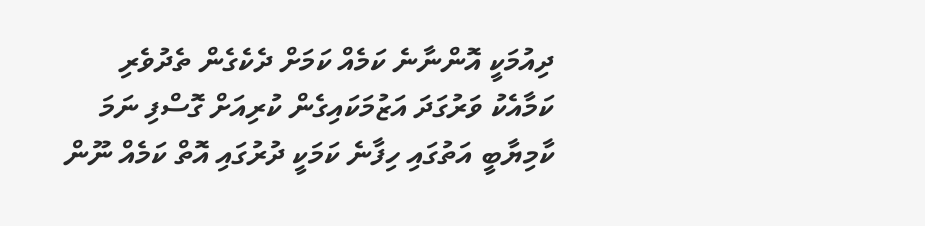ދިއުމަކީ އޮންނާނެ ކަމެއް ކަމަށް ދެކެގެން ތެދުވެރި ކަމާއެކު ވަރުގަދަ އަޒުމަކައިގެން ކުރިއަށް ގޮސްފި ނަމަ ކާމިޔާބީ އަތުގައި ހިފާނެ ކަމަކީ ދުރުގައި އޮތް ކަމެއް ނޫން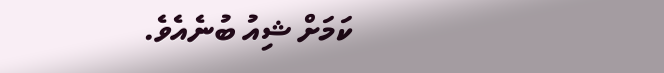ކަމަށް ޝިއު ބުނެއެވެ.